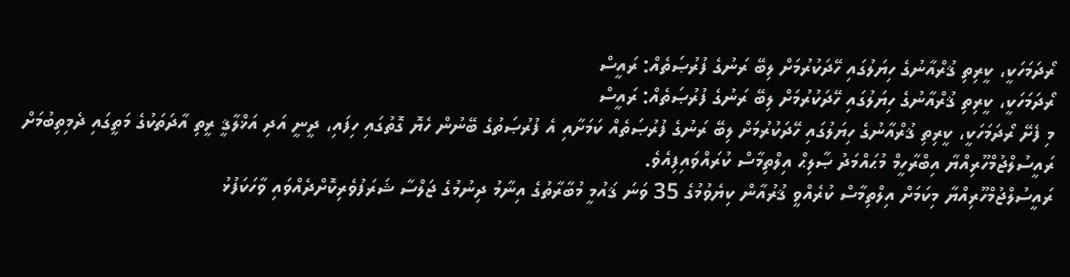ރޯދަމަހަކީ، ކީރިތި ޤުރްއާނުގެ ހިޔަލުގައި ހޭދަކުރުމަށް ލިބޭ ރަނުގެ ފުރުޞަތެއް: ރައީސް
ރޯދަމަހަކީ، ކީރިތި ޤުރްއާނުގެ ހިޔަލުގައި ހޭދަކުރުމަށް ލިބޭ ރަނުގެ ފުރުޞަތެއް: ރައީސް
މި ފެށޭ ރޯދަމަހަކީ، ކީރިތި ޤުރްއާނުގެ ހިޔަލުގައި ހޭދަކުރުމަށް ލިބޭ ރަނުގެ ފުރުޞަތެއް ކަމަށާއި އެ ފުރުޞަތުގެ ބޭނުން ހެޔޮ ގޮތުގައި ހިފައި، ދީނީ އަދި އަޚްލާޤީ ރީތި އާދަތަކުގެ މަތީގައި ދެމިތިބުމަށް ރައީސުލްޖުމްހޫރިއްޔާ އިބްރާހީމް މުޙައްމަދު ޞާލިޙް އިލްތިމާސް ކުރައްވައިފިއެވެ.
ރައީސުލްޖުމްހޫރިއްޔާ މިކަމަށް އިލްތިމާސް ކުރެއްވީ ޤުރުއާން ކިޔެވުމުގެ 35 ވަނަ ޤައުމީ މުބާރާތުގެ އިނާމު ދިނުމުގެ ޖަލްސާ ޝަރަފުވެރިކޮށްދެއްވައި ވާހަކަފުޅު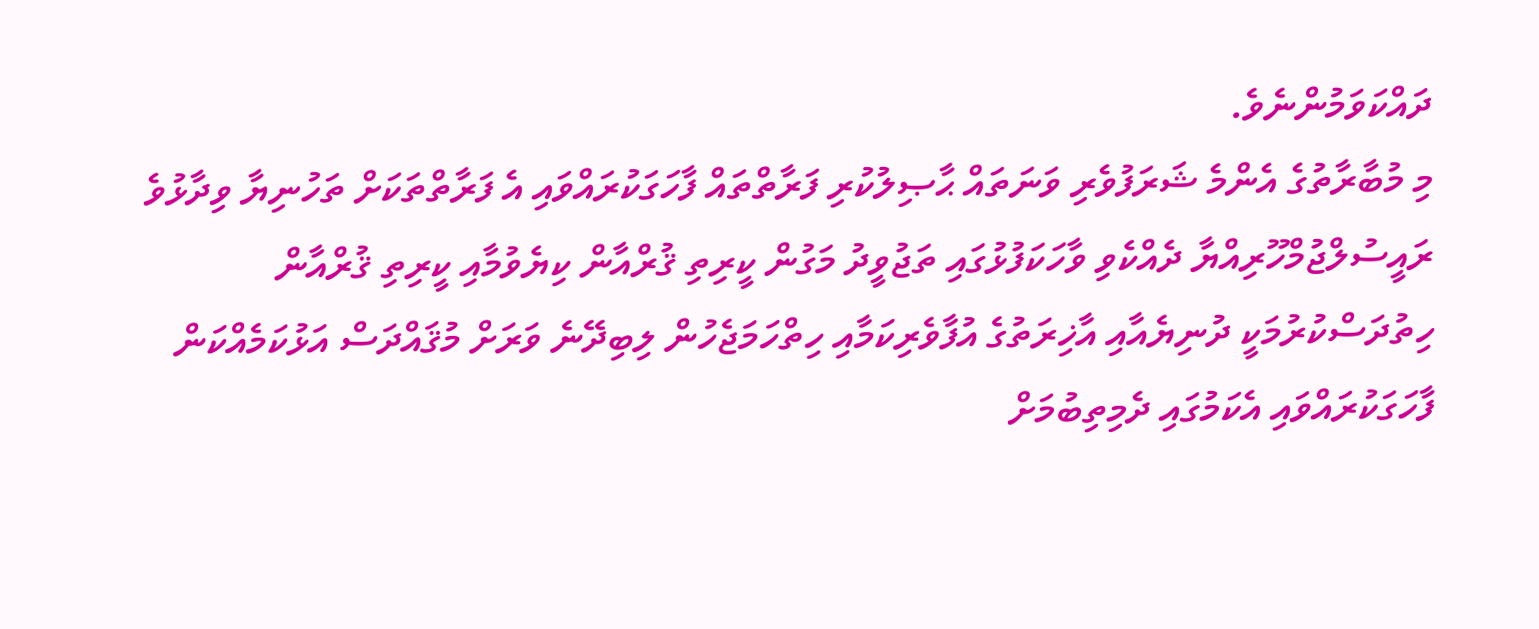ދައްކަވަމުންނެވެ.
މި މުބާރާތުގެ އެންމެ ޝަރަފުވެރި ވަނަތައް ޙާޞިލުކުރި ފަރާތްތައް ފާހަގަކުރައްވައި އެ ފަރާތްތަކަށް ތަހުނިޔާ ވިދާޅުވެ ރައީސުލްޖުމްހޫރިއްޔާ ދެއްކެވި ވާހަކަފުޅުގައި ތަޖުވީދު މަގުން ކީރިތި ޤުރްއާން ކިޔެވުމާއި ކީރިތި ޤުރްއާން ހިތުދަސްކުރުމަކީ ދުނިޔެއާއި އާޚިރަތުގެ އުފާވެރިކަމާއި ހިތްހަމަޖެހުން ލިބިދޭނެ ވަރަށް މުޤައްދަސް އަޅުކަމެއްކަން ފާހަގަކުރައްވައި އެކަމުގައި ދެމިތިބުމަށް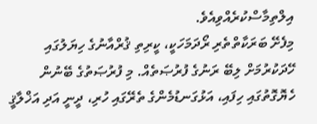އިލްތިމާސްކުރެއްވިއެވެ.
މިފެށޭ ބަރަކާތްތެރި ރޯދަމަހަކީ، ކީރިތި ޤުރްއާނުގެ ހިޔަލުގައި ހޭދަކުރުމަށް ލިބޭ ރަނުގެ ފުރުޞަތެއް. މި ފުރުޞަތުގެ ބޭނުން ހެޔޮގޮތުގައި ހިފައި، އަޅުގަނޑުމެންގެ ތެރޭގައި ހުރި، ދީނީ އަދި އަޚްލާޤީ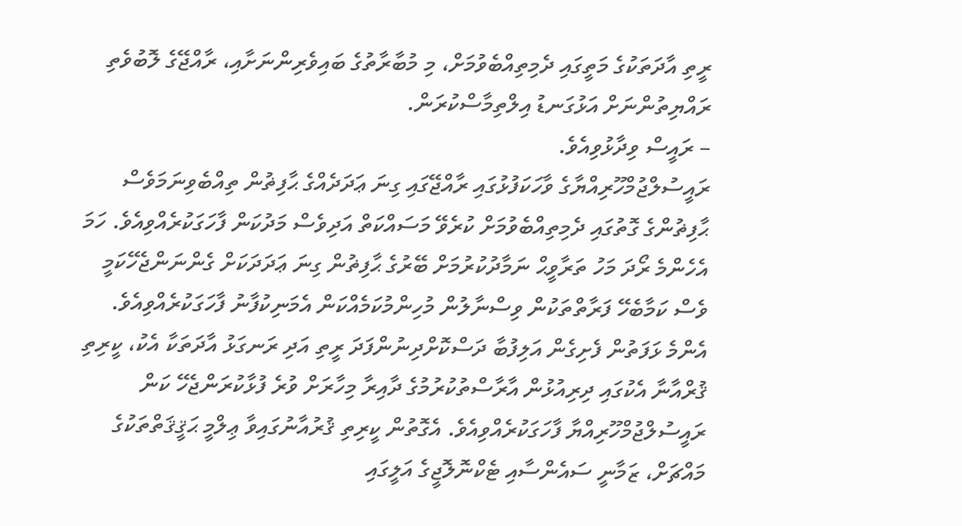ރީތި އާދަތަކުގެ މަތީގައި ދެމިތިއްބެވުމަށް، މި މުބާރާތުގެ ބައިވެރިންނަށާއި، ރާއްޖޭގެ ލޮބުވެތި ރައްޔިތުންނަށް އަޅުގަނޑު އިލްތިމާސްކުރަން.
– ރައީސް ވިދާޅުވިއެވެ.
ރައީސުލްޖުމްހޫރިއްޔާގެ ވާހަކަފުޅުގައި ރާއްޖޭގައި ގިނަ ޢަދަދެއްގެ ޙާފިޡުން ތިއްބެވިނަމަވެސް ޙާފިޡުންގެ ގޮތުގައި ދެމިތިއްބެވުމަށް ކުރެވޭ މަސައްކަތް އަދިވެސް މަދުކަން ފާހަގަކުރެއްވިއެވެ. ހަމަ އެހެންމެ ރޯދަ މަހު ތަރާވީޙް ނަމާދުކުރުމަށް ބޭރުގެ ޙާފިޡުން ގިނަ ޢަދަދަކަށް ގެންނަންޖެހޭކަމީ ވެސް ކަމާބެހޭ ފަރާތްތަކުން ވިސްނާލުން މުހިންމުކަމެއްކަން އެމަނިކުފާނު ފާހަގަކުރެއްވިއެވެ.
އެންމެ ޅަފަތުން ފެށިގެން އަލިފުބާ ދަސްކޮށްދިނުންފަދަ ރީތި އަދި ރަނގަޅު އާދަތަކާ އެކު، ކީރިތި ޤުރްއާނާ އެކުގައި ދިރިއުޅުން އާރާސްތުކުރުމުގެ ދާއިރާ މިހާރަށް ވުރެ ފުޅާކުރަންޖެހޭ ކަން ރައީސުލްޖުމްހޫރިއްޔާ ފާހަގަކުރެއްވިއެވެ. އެގޮތުން ކީރިތި ޤުރުއާނުގައިވާ ޢިލްމީ ޙަޤީޤަތްތަކުގެ މައްޗަށް، ޒަމާނީ ސައެންސާއި ޓެކްނޮލޮޖީގެ އަލީގައި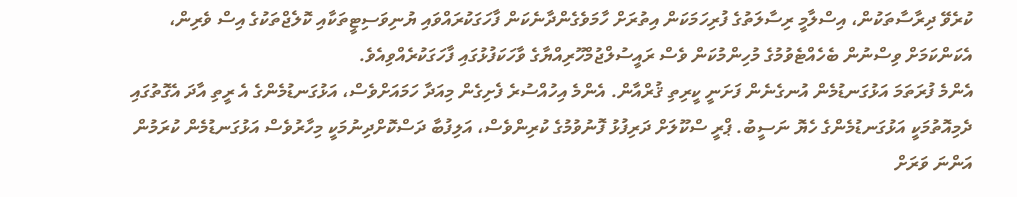ކުރެވޭ ދިރާސާތަކުން، އިސްލާމީ ރިސާލަތުގެ ފުރިހަމަކަން އިތުރަށް ހާމަވެގެންދާނެކަން ފާހަގަކުރައްވައި ޔުނިވަސިޓީތަކާއި ކޮލެޖްތަކުގެ އިސް ވެރިން، އެކަންކަމަށް ވިސްނުން ބެހެއްޓެވުމުގެ މުހިންމުކަން ވެސް ރައީސުލްޖުމްހޫރިއްޔާގެ ވާހަކަފުޅުގައި ފާހަގަކުރެއްވިއެވެ.
އެންމެ ފުރަތަމަ އަޅުގަނޑުމެން އުނގެނެން ފަށަނީ ކީރިތި ޤުރްއާން. އެންމެ އިހުއްސުރެ ފެށިގެން މިއަދާ ހަމައަށްވެސް، އަޅުގަނޑުމެންގެ އެ ރީތި އާދަ އެގޮތުގައި ދެމިއޮތުމަކީ އަޅުގަނޑުމެންގެ ހެޔޮ ނަސީބު. ޕްރީ ސްކޫލަށް ދަރިފުޅު ފޮނުވުމުގެ ކުރިންވެސް، އަލިފުބާ ދަސްކޮށްދިނުމަކީ މިހާރުވެސް އަޅުގަނޑުމެން ކުރަމުން އަންނަ ވަރަށް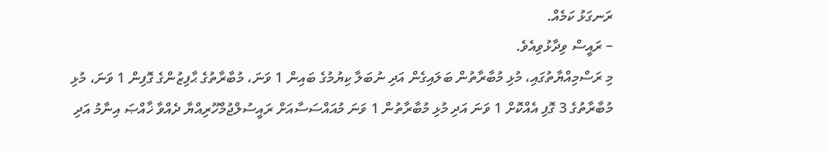ރަނގަޅު ކަމެއް.
– ރައީސް ވިދާޅުވިއެވެ.
މި ރަސްމިއްޔާތުގައި، މުޅި މުބާރާތުން ބަލައިގެން އަދި ނުބަލާ ކިޔުމުގެ ބައިން 1 ވަނަ، މުބާރާތުގެ ޙާފިޒުންގެ ގޮފިން 1 ވަނަ، މުޅި މުބާރާތުގެ 3 ގޮފި އެއްކޮށް 1 ވަނަ އަދި މުޅި މުބާރާތުން 1 ވަނަ މުއައްސަސާއަށް ރައީސުލްޖުމްހޫރިއްޔާ ދެއްވާ ޚާއްޞަ އިނާމު އަދި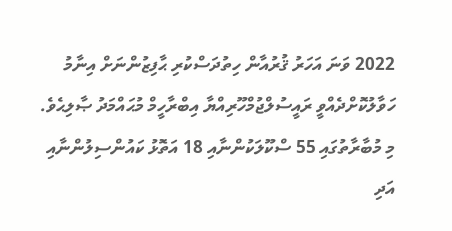2022 ވަނަ އަހަރު ޤުރުއާން ހިތުދަސްކުރި ޙާފިޒުންނަށް އިނާމު ހަވާލުކޮށްދެއްވީ ރައީސުލްޖުމްހޫރިއްޔާ އިބްރާހީމް މުޙައްމަދު ޞާލިޙެވެ.
މި މުބާރާތުގައި 55 ސްކޫލަކުންނާއި 18 އަތޮޅު ކައުންސިލުންނާއި އަދި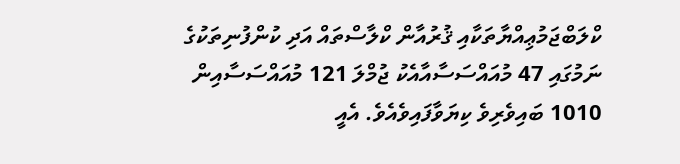ކްލަބްޖަމުޢިއްޔާތަކާއި ޤުރުއާން ކްލާސްތައް އަދި ކުންފުނިތަކުގެ ނަމުގައި 47 މުއައްސަސާއާއެކު ޖުމްލަ 121 މުއައްސަސާއިން 1010 ބައިވެރިވެ ކިޔަވާފައިވެއެވެ. އެއީ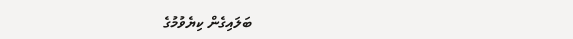ބަލައިގެން ކިޔެވުމުގެ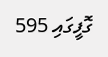ގޮފީގައި 595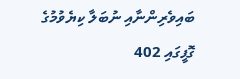ބައިވެރިންނާއި ނުބަލާ ކިޔެވުމުގެ ގޮފީގައި 402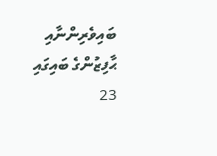ބައިވެރިންނާއި ޙާފިޒުންގެ ބައިގައި 23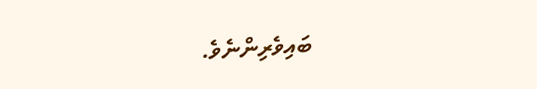ބައިވެރިންނެވެ.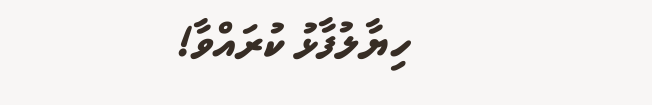ހިޔާލުފާޅު ކުރައްވާ!